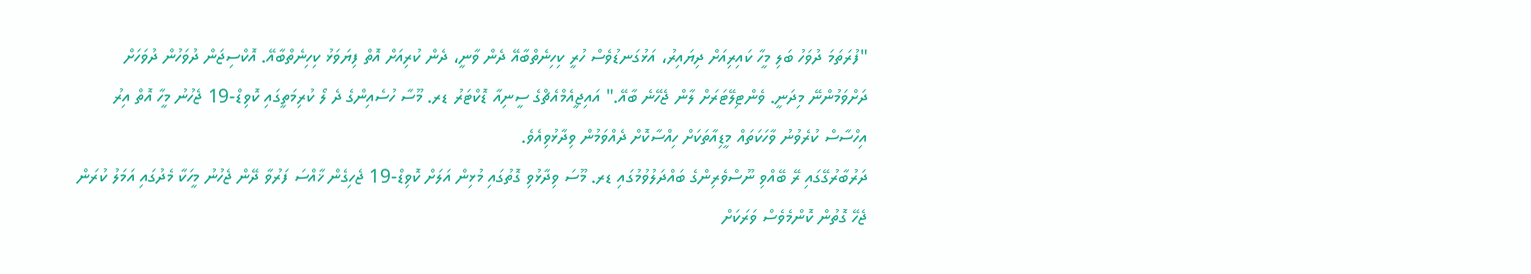"ފުރަތަމަ ދުވަހު ބަލި މީހާ ކައިރިއަށް ދިޔައިރު، އަޅުގަނޑުވެސް ހުރީ ކިހިނެތްބާއޭ ދެން ވާނީ، ދެން ކުރިއަށް އޮތް ފިޔަވަޅު ކިހިނެތްބާއޭ. އޮކްސިޖަން ދުވަހުން ދުވަހަށް ދަށްވަމުންނޭ މިދަނީ. ވެންޓިލޭޓަރަށް ލާން ޖެހޭނެ ބާއޭ." އައިޖީއެމްއެޗްގެ ސީނިއާ ޑޮކްޓަރު ޑރ. މޫސާ ހުސެއިންގެ ދެ ލޯ ކުރިމަތީގައި ކޮވިޑް-19 ޖެހުނު މީހާ އޮތް އިރު އިހްސާސް ކުރެވުނު ވާހަކަތައް މީޑިއާތަކަށް ހިއްސާކޮށް ދެއްވަމުން ވިދާޅުވިއެވެ.
ދަރުބާރުގޭގައި ރޭ ބޭއްވި ނޫސްވެރިންގެ ބައްދަލުވުމުގައި ޑރ. މޫސަ ވިދާޅުވި ގޮތުގައި މުޅިން އަލަށް ކޮވިޑް-19 ޖެހިގެން ޚާއްސަ ފަރުވާ ދޭން ޖެހުނު މީހަކާ މެދުގައި އަމަލު ކުރަން ޖެހޭ ގޮތުން ކޮންމެވެސް ވަރަކަށް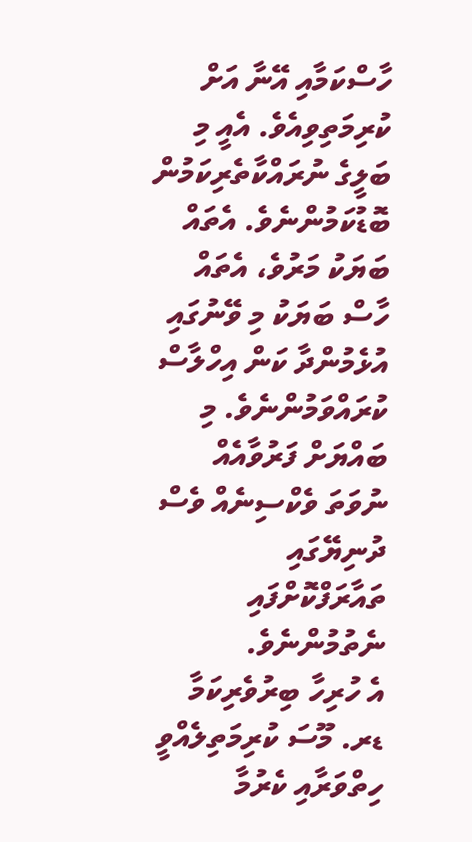ހާސްކަމާއި އޭނާ އަށް ކުރިމަތިވިއެވެ. އެއީ މި ބަލީގެ ނުރައްކާތެރިކަމުން ބޮޑުކަމުންނެވެ. އެތައް ބަޔަކު މަރުވެ، އެތައް ހާސް ބަޔަކު މި ވޭނުގައި އުޅެމުންދާ ކަން އިހްލާސް ކުރައްވަމުންނެވެ. މި ބައްޔަށް ފަރުވާއެއް ނުވަތަ ވެކްސިނެއް ވެސް ދުނިޔޭގައި ތައާރަފްކޮށްފައި ނެތުމުންނެވެ.
އެ ހުރިހާ ބިރުވެރިކަމާ ޑރ. މޫސަ ކުރިމަތިލެއްވީ ހިތްވަރާއި ކެރުމާ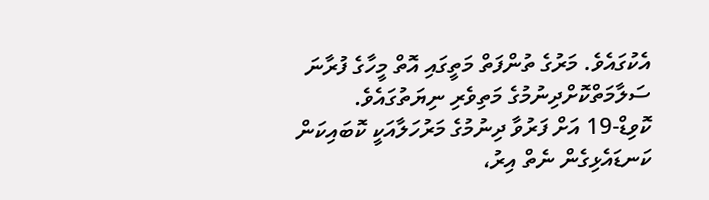އެކުގައެވެ. މަރުގެ ތުންފަތް މަތީގައި އޮތް މީހާގެ ފުރާނަ ސަލާމަތްކޮށްދިނުމުގެ މަތިވެރި ނިޔަތުގައެވެ.
ކޮވިޑް-19 އަށް ފަރުވާ ދިނުމުގެ މަރުހަލާއަކީ ކޮބައިކަން ކަނޑައެޅިގެން ނެތް އިރު،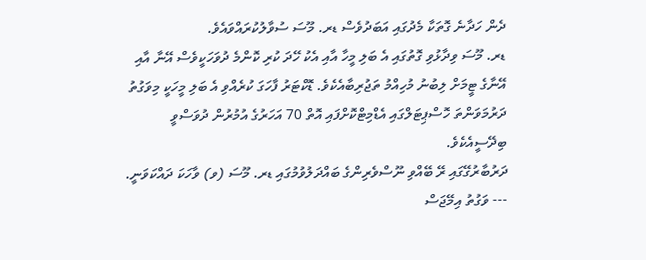ދެން ހަދާނެ ގޮތަކާ މެދުގައި އަބަދުވެސް ޑރ. މޫސަ ސުވާލުކުރައްވައެވެ.
ޑރ. މޫސަ ވިދާޅުވި ގޮތުގައި އެ ބަލި މީހާ އާއި އެކު ހޭދަ ކުރި ކޮންމެ ދުވަހަކީވެސް އޭނާ އާއި އޭނާގެ ޓީމަށް ލިބުނު މުހިއްމު ތަޖުރިބާއެކެވެ. ޑޮކްޓަރު ފާހަގަ ކުރެއްވި އެ ބަލި މީހަކީ މިވަގުތު ދަރުމަވަންތަ ހޮސްޕިޓަލްގައި އެޑްމިޓްކޮށްފައި އޮތް 70 އަހަރުގެ އުމުރުން ދުވަސްވީ ބިދޭސީއެކެވެ.
ދަރުބާރުގޭގައި ރޭ ބޭއްވި ނޫސްވެރިންގެ ބައްދަލުވުމުގައި ޑރ. މޫސަ (ވ) ވާހަކަ ދައްކަވަނީ. --- ވަގުތު އިމޭޖަސް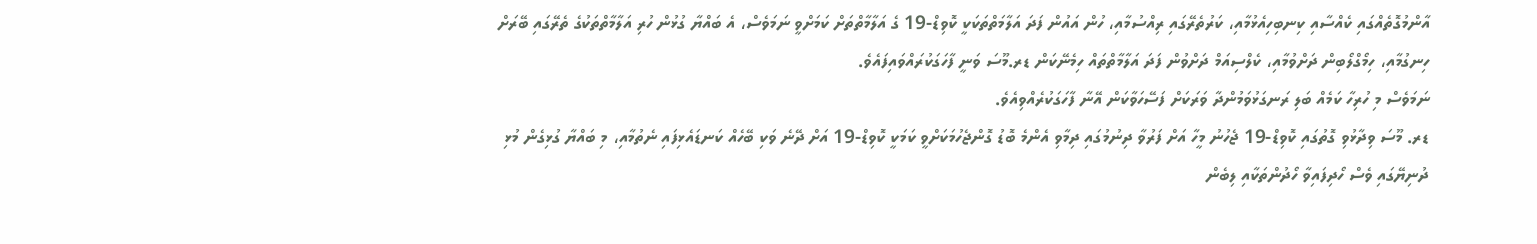އާންމުގޮތެއްގައި ކެއްސާއި ކިނބިހިއެޅުމާއި، ކަރުތެރޭގައި ރިއްސުމާއި، ހުން އައުން ފަދަ އަލާމަތްތަކަކީ ކޮވިޑް-19 ގެ އަލާމާތްތަށް ކަމަށްވީ ނަމަވެސް، އެ ބައްޔާ ގުޅުން ހުރި އަލާމާތްތަކުގެ ތެރޭގައި ބޭރަށް ހިނގުމާއި، ހިމޯގްލޯބިން ދަށްވުމާއި، ކެލްސިއަމް ދަށްވުން ފަދަ އަލާމާތްތައް ހިމެނޭކަން ޑރ.މޫސަ ވަނީ ފާހަގަކުރައްވައިފައެވެ.
ނަމަވެސް މި ހުރިހާ ކަމެއް ބަލި ރަނގަޅުވަމުންދާ ވަރަކަށް ފަސޭހަވާކަން އޭނާ ފާހަގަކުރެއްވިއެވެ.
ޑރ. މޫސަ ވިދާޅުވި ގޮތުގައި ކޮވިޑް-19 ޖެހުނު މީހާ އަށް ފަރުވާ ދިނުމުގައި ދިމާވި އެންމެ ބޮޑު ގޮންޖެހުމަކަށްވީ ކަމަކީ ކޮވިޑް-19 އަށް ދޭނެ ވަކި ބޭހެއް ކަނޑައެޅިފައި ނެތުމާއި، މި ބައްޔާ ގުޅިގެން މުޅި ދުނިޔޭގައި ވެސް ހޯދިފައިވާ ހޯދުންތަކާއި ލިބެން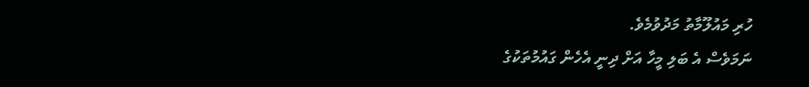ހުރި މައުލޫމާތު މަދުވުމެވެ.
ނަމަވެސް އެ ބަލި މީހާ އަށް ދިނީ އެހެން ގައުމުތަކުގެ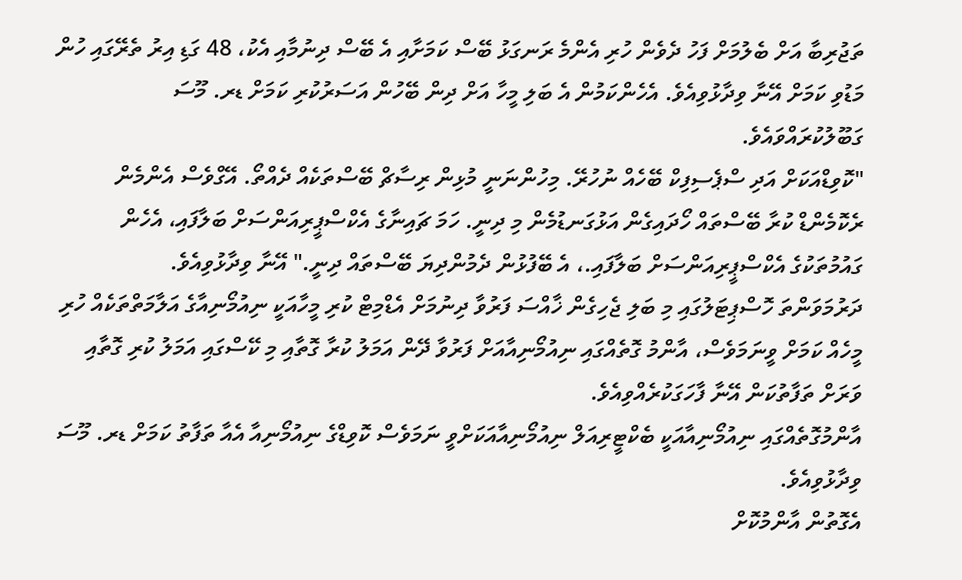ތަޖުރިބާ އަށް ބެލުމަށް ފަހު ދެވެން ހުރި އެންމެ ރަނގަޅު ބޭސް ކަމަށާއި އެ ބޭސް ދިނުމާއި އެކު، 48 ގަޑި އިރު ތެރޭގައި ހުން މަޑުވި ކަމަށް އޭނާ ވިދާޅުވިއެވެ. އެހެންކަމުން އެ ބަލި މީހާ އަށް ދިން ބޭހުން އަސަރުކުރި ކަމަށް ޑރ. މޫސަ ގަބޫލުކުރައްވައެވެ.
"ކޮވިޑްއަކަށް އަދި ސްޕެސިފިކް ބޭހެއް ނުހުރޭ. މިހުންނަނީ މުޅިން ރިސާޗް ބޭސްތަކެއް ދެއްތޯ. އޭގްވެސް އެންމެން ރެކޮމެންޑް ކުރާ ބޭސްތައް ހޯދައިގެން އަޅުގަނޑުމެން މި ދިނީ. ހަމަ ޗައިނާގެ އެކްސްޕީރިއަންސަށް ބަލާފައި، އެހެން ގައުމުތަކުގެ އެކްސްޕީރިއަންސަށް ބަލާފައި.، އެ ބޭފުޅުން ދެމުންދިޔަ ބޭސްތައް ދިނީ." އޭނާ ވިދާޅުވިއެވެ.
ދަރުމަވަންތަ ހޮސްޕިޓަލުގައި މި ބަލި ޖެހިގެން ޚާއްސަ ފަރުވާ ދިނުމަށް އެޑްމިޓް ކުރި މީހާއަކީ ނިއުމޯނިއާގެ އަލާމަތްތަކެއް ހުރި މީހެއް ކަމަށް ވީނަމަވެސް، އާންމު ގޮތެއްގައި ނިއުމޯނިއާއަށް ފަރުވާ ދޭން އަމަލު ކުރާ ގޮތާއި މި ކޭސްގައި އަމަލު ކުރި ގޮތާއި ވަރަށް ތަފާތުކަން އޭނާ ފާހަގަކުރެއްވިއެވެ.
އާންމުގޮތެއްގައި ނިއުމޯނިއާއަކީ ބެކްޓީރިއަލް ނިއުމޯނިއާއަކަށްވީ ނަމަވެސް ކޮވިޑްގެ ނިއުމޯނިއާ އެއާ ތަފާތު ކަމަށް ޑރ. މޫސަ ވިދާޅުވިއެވެ.
އެގޮތުން އާންމުކޮށް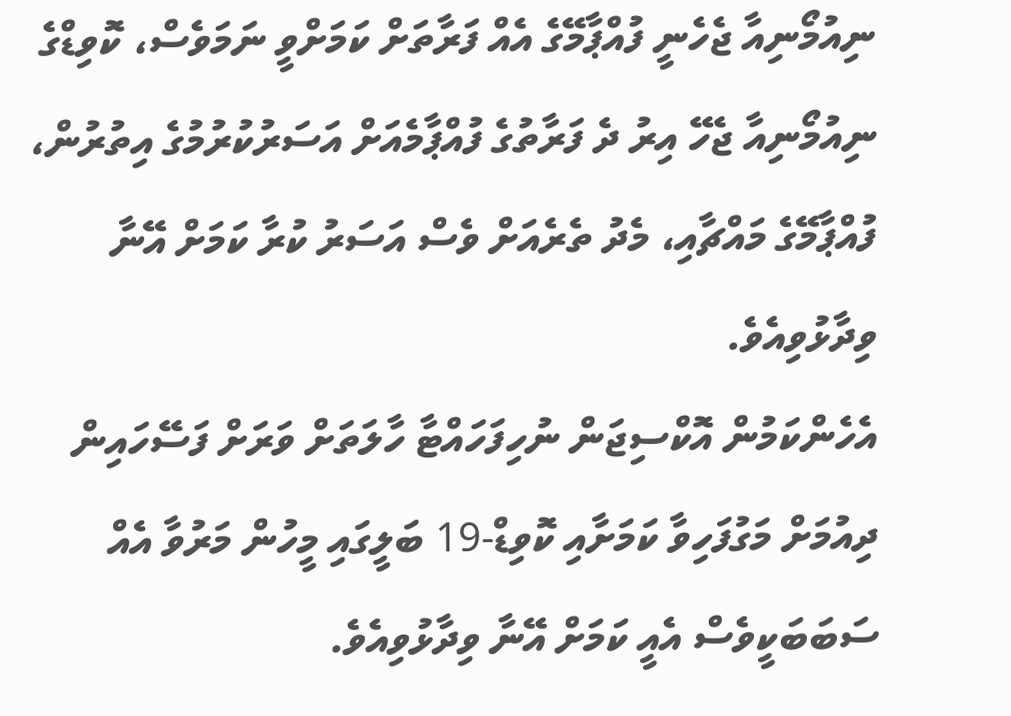ނިއުމޯނިއާ ޖެހެނީ ފުއްޕާމޭގެ އެއް ފަރާތަށް ކަމަށްވީ ނަމަވެސް، ކޮވިޑްގެ ނިއުމޯނިއާ ޖެހޭ އިރު ދެ ފަރާތުގެ ފުއްޕާމެއަށް އަސަރުކުރުމުގެ އިތުރުން، ފުއްޕާމޭގެ މައްޗާއި، މެދު ތެރެއަށް ވެސް އަސަރު ކުރާ ކަމަށް އޭނާ ވިދާޅުވިއެވެ.
އެހެންކަމުން އޮކްސިޖަން ނުހިފަހައްޓާ ހާލަތަށް ވަރަށް ފަސޭހައިން ދިއުމަށް މަގުފަހިވާ ކަމަށާއި ކޮވިޑް-19 ބަލީގައި މީހުން މަރުވާ އެއް ސަބަބަކީވެސް އެއީ ކަމަށް އޭނާ ވިދާޅުވިއެވެ.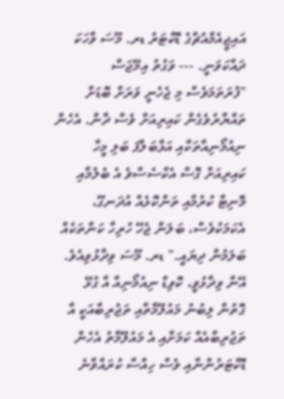އައިޖީއެމްއެޗްގެ ޑޮކްޓަރު ޑރ. މޫސަ ވާހަކަ ދައްކަވަނީ. --- ވަގުތު އިމޭޖަސް
"ފުރަތަމަވެސް މި ޖެހެނީ ވަރަށް ބޮޑަށް ތައްޔާރުވެގެން ކައިރިއަށް ވެސް ދާން. އެހެން ނިއުމޯނިއާތަކާއި އަޅާބަލާފަ ބަލި މީހާ ކައިރިއަށް ގޮސް އެކްސެސްވެ އެ ބެލުމާއި މޮނިޓާ ކުރުމާއި ތަންކޮޅެއް އުދަނގޫ، އެކަމަކުވެސް، ބަލަން ޖެހޭ ހުރިހާ ކަންތަކެއް ބަލަމުން ދިޔައީ." ޑރ. މޫސަ ވިދާޅުވިއެވެ.
އޭނާ ވިދާޅުވީ، ކޮވިޑް ނިއުމޯނިއާ އާ ގުޅޭ ގޮތުން ލިބުނު މައުލޫމާތާއި ތަޖުރިބާއަކީ އާ ތަޖުރިބާއެއް ކަމަށާއި އެ މައުލޫމާތު އެހެން ޑޮކްޓަރުންނާއި ވެސް ހިއްސާ ކުރައްވާނެ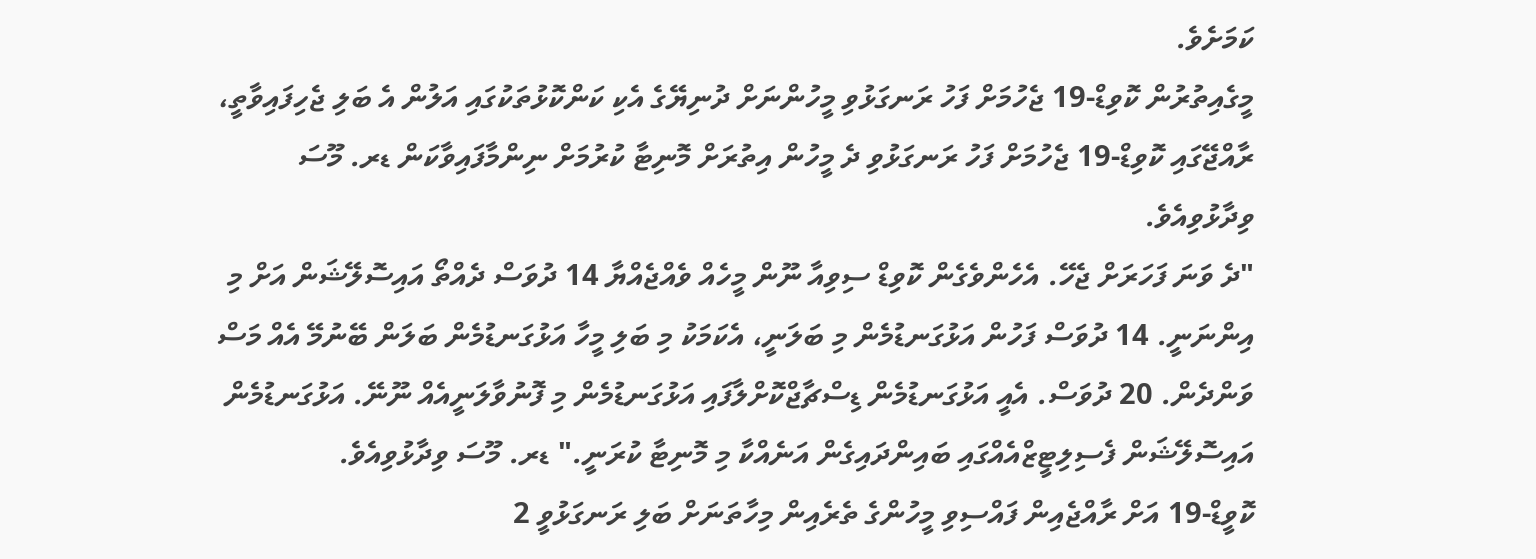ކަމަށެވެ.
މީގެއިތުރުން ކޮވިޑް-19 ޖެހުމަށް ފަހު ރަނގަޅުވި މީހުންނަށް ދުނިޔޭގެ އެކި ކަންކޮޅުތަކުގައި އަލުން އެ ބަލި ޖެހިފައިވާތީ، ރާއްޖޭގައި ކޮވިޑް-19 ޖެހުމަށް ފަހު ރަނގަޅުވި ދެ މީހުން އިތުރަށް މޮނިޓާ ކުރުމަށް ނިންމާފައިވާކަން ޑރ. މޫސަ ވިދާޅުވިއެވެ.
"ދެ ވަނަ ފަހަރަށް ޖެހޭ. އެހެންވެގެން ކޮވިޑް ސިވިއާ ނޫން މީހެއް ވެއްޖެއްޔާ 14 ދުވަސް ދެއްތޯ އައިސޮލޭޝަން އަށް މި އިންނަނީ. 14 ދުވަސް ފަހުން އަޅުގަނޑުމެން މި ބަލަނީ، އެކަމަކު މި ބަލި މީހާ އަޅުގަނޑުމެން ބަލަން ބޭނުމޭ އެއް މަސް ވަންދެން. 20 ދުވަސް. އެއީ އަޅުގަނޑުމެން ޑިސްޗާޖްކޮށްލާފައި އަޅުގަނޑުމެން މި ފޮނުވާލަނީއެއް ނޫނޭ. އަޅުގަނޑުމެން އައިސޮލޭޝަން ފެސިލިޓީޒްއެއްގައި ބައިންދައިގެން އަނެއްކާ މި މޮނިޓާ ކުރަނީ." ޑރ. މޫސަ ވިދާޅުވިއެވެ.
ކޮވީޑް-19 އަށް ރާއްޖެއިން ފައްސިވި މީހުންގެ ތެރެއިން މިހާތަނަށް ބަލި ރަނގަޅުވީ 2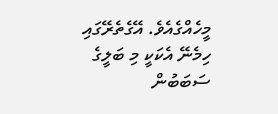މީހެއްގެއެވެ. އޭގެތެރޭގައި ހިމެނޭ އެކަކީ މި ބަލީގެ ސަބަބުން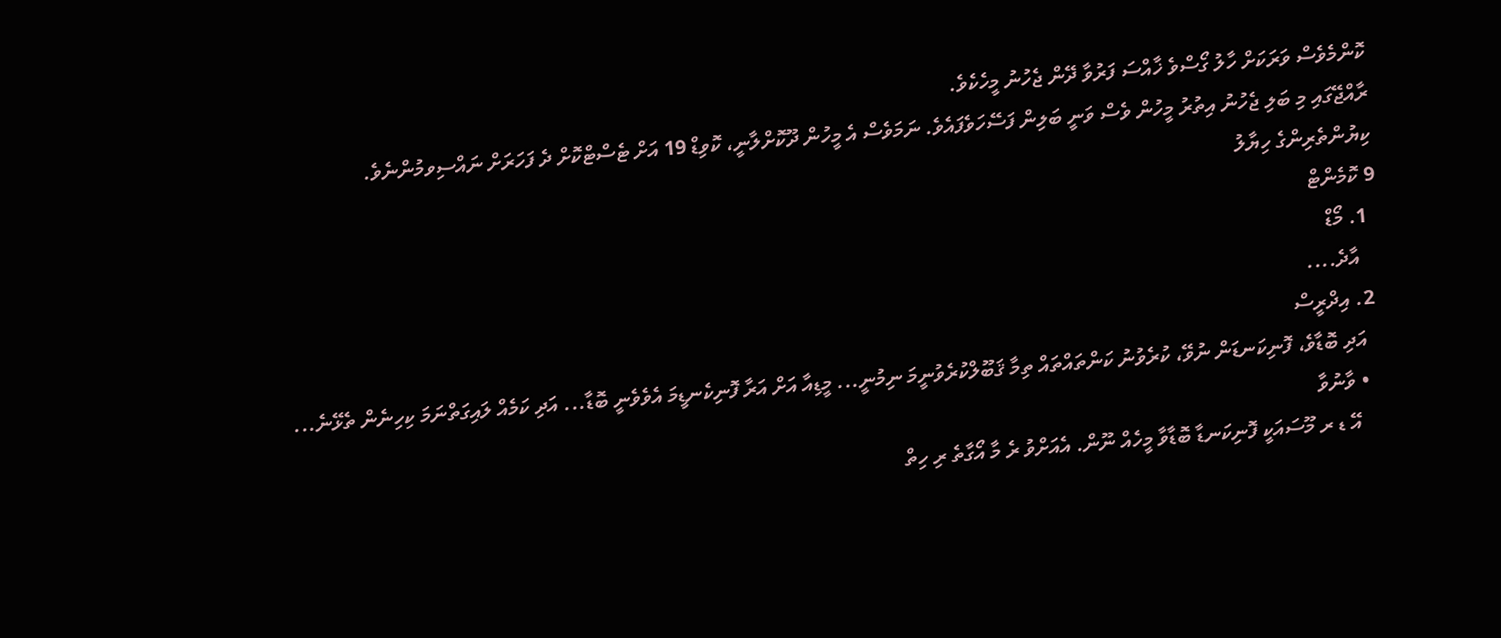ކޮންމެވެސް ވަރަކަށް ހާލު ގޯސްވެ ޚާއްސަ ފަރުވާ ދޭން ޖެހުނު މީހެކެވެ.
ރާއްޖޭގައި މި ބަލި ޖެހުނު އިތުރު މީހުން ވެސް ވަނީ ބަލިން ފަސޭހަވެފައެވެ. ނަމަވެސް އެ މީހުން ދޫކޮށްލާނީ، ކޮވިޑް 19 އަށް ޓެސްޓްކޮށް ދެ ފަހަރަށް ނައްސިވމުންނެވެ.
ކިޔުންތެރިންގެ ހިޔާލު
9 ކޮމެންޓް
  1. މޯޑް
    އާދެ....
  2. އިދްރީސް
    އަދި ބޮޑާވެ، ފޮނިކަނޑަން ނުވޭ، ކުރެވުނު ކަންތައްތައް ތިމާ ޤަބޫލްކުރެވުނީމަ ނިމުނީ... މީޑިއާ އަށް އަރާ ފޮނިކެނޑީމަ އެވެވެނީ ބޮޑާ... އަދި ކަމެއް ލައިގަތްނަމަ ކިހިނެން ތެޅޭނެ...
    • ވާނުވާ
      އޭ ޑ ރ މޫސައަކީ ފޮނިކަނޑާ ބޮޑާވާ މީހެއް ނޫން. އެއަށްވު ރެ މާ އޯގާތެ ރި ހިތް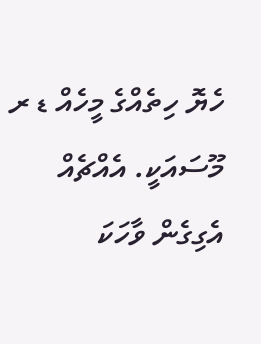ހެޔޮ ހިތެއްގެ މީހެއް ޑ ރ މޫސައަކީ. އެއްޗެއް އެގިގެން ވާހަކަ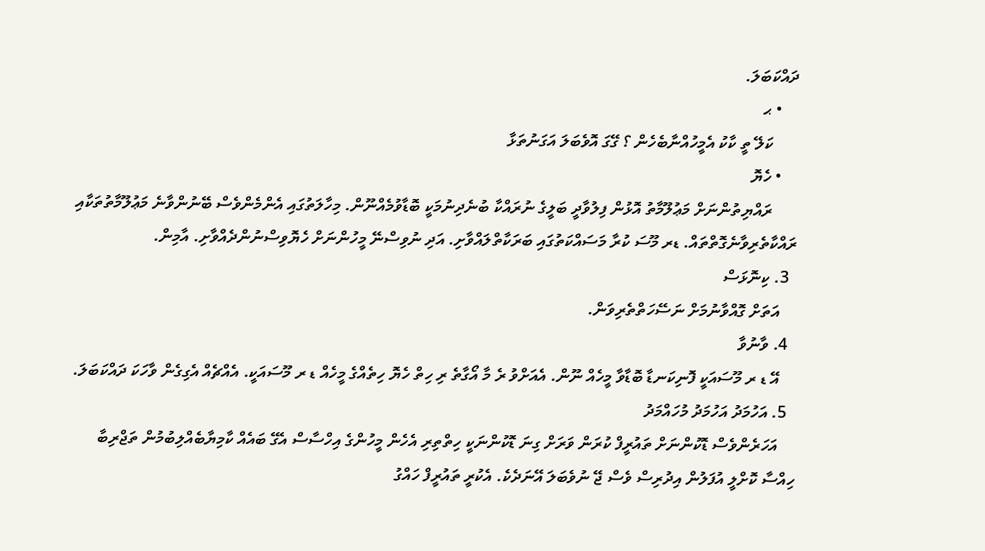ދައްކަބަލަ.
    • ޙ
      ކަލޭ ތީ ކާކު އެމީހުއްނާބެހެން ؟ ގޭގަ އޮވެބަލަ އަގަނުތަޅާ
    • ހެޔޮ
      ރައްޔިތުންނަށް މަޢުލޫމާތު އޮޅުން ފިލުވާދީ ބަލީގެ ނުރައްކާ ބުނެދިނުމަކީ ބޮޑާވުމެއްނޫން. މިހާލަތުގައި އެންމެންވެސް ބޭނުންވާނެ މަޢުލޫމާތުތަކާއި ރައްކާތެރިވާނެގޮތްތައް. ޑރ މޫސަ ކުރާ މަސައްކަތުގައި ބަރަކާތްލައްވާށި. އަދި ނުވިސްނޭ މީހުންނަށް ހެޔޮވިސްނުންދެއްވާށި. އާމިން.
  3. ކިނޮޅަސް
    އަތަށް ގޮއްވާނުމަށް ނަސޭހަތްތެރިވަން.
  4. ވާނުވާ
    އޭ ޑ ރ މޫސައަކީ ފޮނިކަނޑާ ބޮޑާވާ މީހެއް ނޫން. އެއަށްވު ރެ މާ އޯގާތެ ރި ހިތް ހެޔޮ ހިތެއްގެ މީހެއް ޑ ރ މޫސައަކީ. އެއްޗެއް އެގިގެން ވާހަކަ ދައްކަބަލަ.
  5. އަހުމަދު އަހުމަދު މުހައްމަދު
    އަހަރެންވެސް ޑޮކުންނަށް ތައުރީފް ކުރަން ވަރަށް ގިނަ ޑޮކުންނަކީ ހިތްތިރި އެހެން މީހުންގެ އިހްސާސް އެގޭ ބައެއް ކާމިޔާބެއްލިބުމުން ތަޖްރިބާ ހިއްސާ ކޮށްލީ އުފަލުން އިދުރިސް ވެސް ޖޭ ނުވެބަލަ އޭނަދެކެ. އެކުރީ ތައުރީފް ހައްގު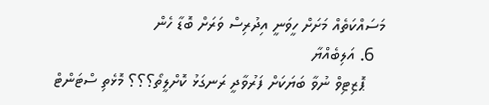މަސައްކަތެއް މަށަށް ހީވަނީ އިދުރިސް ވަރަށް ބޮޑާ ހެން
  6. އަލިބެއްޔާ
    ޕޮޒިޓިވް ނުވާ ބަޔަކަށް ފަރުވާދީ ރަނގަޅު ކޮށްލީތޯ؟؟؟ މޮޅެތި ސްޓަންޓް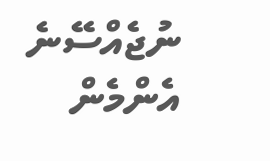ނުޖެއްސޭނެ އެންމެން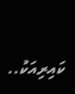ކައިރިއަކު..